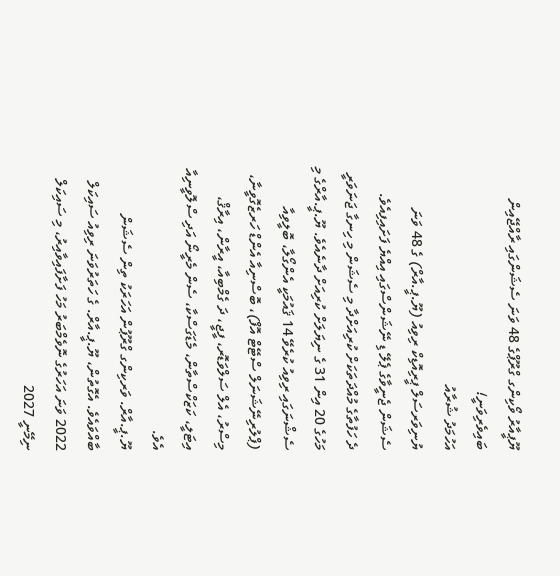ޔޫޕީއާރު ވޯކިންގ ގްރޫޕްގެ 48 ވަނަ ސެޝަންގައި ރާއްޖޭއިން ބައިވެރިވަނީ!
އަހުމަދު ޝުރާއު
ޔުނިވަރސަލް ޕީރިއޮޑިކް ރިވިއު (ޔޫ.ޕީ.އާރް) ގެ 48 ވަނަ ސެޝަން ޖެނީވާގެ ޕެލޭ ޑި ނޭޝަންސްގައި އިއްޔެ ފަށައިފިއެވެ.
ދެ ހަފުތާގެ މުއްދަތަކަށް ކުރިއަށްދާ މި ސެޝަން މި ހިނގާ ޖަނަވަރީ މަހުގެ 20 އިން 31 ގެ ނިޔަލަށް ކުރިއަށް ދާނެއެވެ. ޔޫ.ޕީ.އާރްގެ މި ސެޝްނަގައި ރިވިއު ކުރެވޭ 14 ޤައުމަކީ އެންގޯލާ، ބޮލީވިއާ (ޕްލުރިނޭޝަނަލް ސްޓޭޓް އޮފް)، ބޮސްނިއާ އެންޑް ހަރޒެގޮވީނާ، މިސްރު، އެލް ސަލްވަޑޮރ، ފީޖީ، ދަ ގެމްބިއާ، އީރާން، އިރާޤް، އިޓަލީ، ކަޒަކްސްތާން، މެޑަގަސްކާ، ސެން މެރީނޯ އަދި ސްލޮވީނިއާ އެވެ.
ޔޫ.ޕީ.އާރް. ވަރކިންގ ގްރޫޕުން އަހަރަކު ތިން ސެޝަން ބާއްވައެވެ. އެގޮތުން، ޔޫ.ޕީ.އާރް. ގެ ހަތަރުވަނަ ރިވިއު ސައިކަލް 2022 ވަނަ އަހަރުގެ ނޮވެމްބަރު މަހު ފަށާފައިވާއިރު، މި ސައިކަލް ނިމޭނީ 2027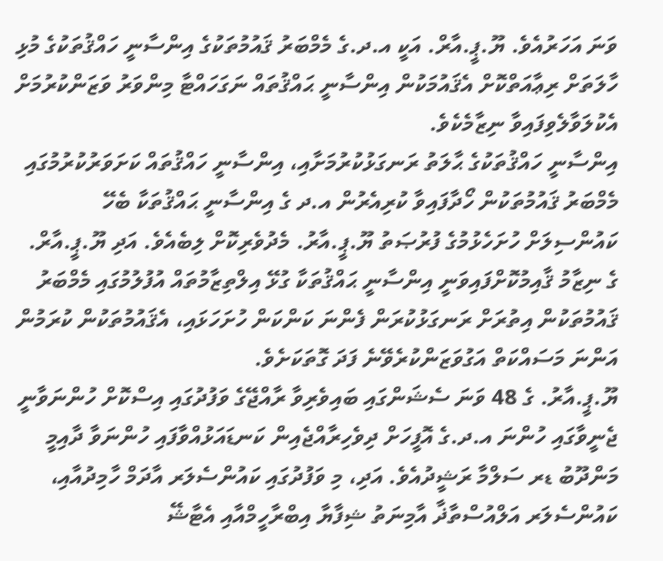ވަނަ އަހަރުއެވެ. ޔޫ.ޕީ.އާރް. އަކީ އ.ދ.ގެ މެމްބަރު ޤައުމުތަކުގެ އިންސާނީ ހައްޤުތަކުގެ މުޅި ހާލަތަށް ރިޢާއަތްކޮށް އެޤައުމަކުން އިންސާނީ ޙައްޤުތައް ނަގަހައްޓާ މިންވަރު ވަޒަންކުރުމަށް އެކުލަވާލެވިފައިވާ ނިޒާމެކެވެ.
އިންސާނީ ހައްޤުތަކުގެ ޙާލަތު ރަނގަޅުކުރުމަށާއި، އިންސާނީ ހައްޤުތައް ކަށަވަރުކުރުމުގައި މެމްބަރު ޤައުމުތަކުން ހޯދާފައިވާ ކުރިއެރުން އ.ދ ގެ އިންސާނީ ޙައްޤުތަކާ ބެހޭ ކައުންސިލަށް ހުށަހެޅުމުގެ ފުރުޞަތު ޔޫ.ޕީ.އާރު. މެދުވެރިކޮށް ލިބެއެވެ. އަދި ޔޫ.ޕީ.އާރް. ގެ ނިޒާމު ޤާއިމުކޮށްފައިވަނީ އިންސާނީ ޙައްޤުތަކާ ގުޅޭ އިލްތިޒާމުތައް އުފުލުމުގައި މެމްބަރު ޤައުމުތަކުން އިތުރަށް ރަނގަޅުކުރަން ފެންނަ ކަންކަން ހުށަހަޅައި، އެޤައުމުތަކުން ކުރަމުން އަންނަ މަސައްކަތް އަގުވަޒަންކުރެވޭނެ ފަދަ ގޮތަކަށެވެ.
ޔޫ.ޕީ.އާރު. ގެ 48 ވަނަ ސެޝަންގައި ބައިވެރިވާ ރާއްޖޭގެ ވަފުދުގައި އިސްކޮށް ހުންނަވާނީ ޖެނީވާގައި ހުންނަ އ.ދ.ގެ އޮފީހަށް ދިވެހިރާއްޖެއިން ކަނޑައަޅުއްވާފައި ހުންނަވާ ދާއިމީ މަންދޫބު ޑރ ސަލްމާ ރަޝީދުއެވެ. އަދި، މި ވަފުދުގައި ކައުންސެލަރ އާދަމް ހާމިދުއާއި، ކައުންސެލަރ އަލްއުސްތާޛާ އާމިނަތު ޝިފާޔާ އިބްރާހީމްއާއި އެޓާޝޭ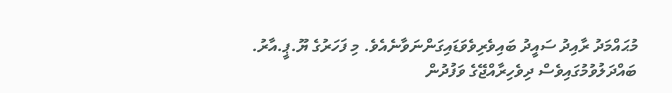މުޙައްމަދު ރާއިދު ސައީދު ބައިވެރިވެވަޑައިގަންނަވާނެއެވެ. މި ފަހަރުގެ ޔޫ.ޕީ.އާރު. ބައްދަލުވުމުގައިވެސް ދިވެހިރާއްޖޭގެ ވަފުދުން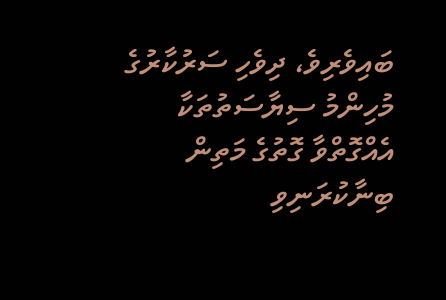ބައިވެރިވެ، ދިވެހި ސަރުކާރުގެ މުހިންމު ސިޔާސަތުތަކާ އެއްގޮތްވާ ގޮތުގެ މަތިން ބިނާކުރަނިވި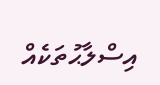އިސްލާޙުތަކެއް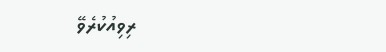ރިވިއުކުރެވޭ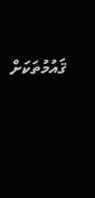ޤައުމުތަކަށް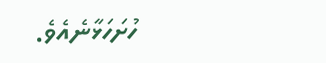ހުށަހަޅާނެއެވެ.